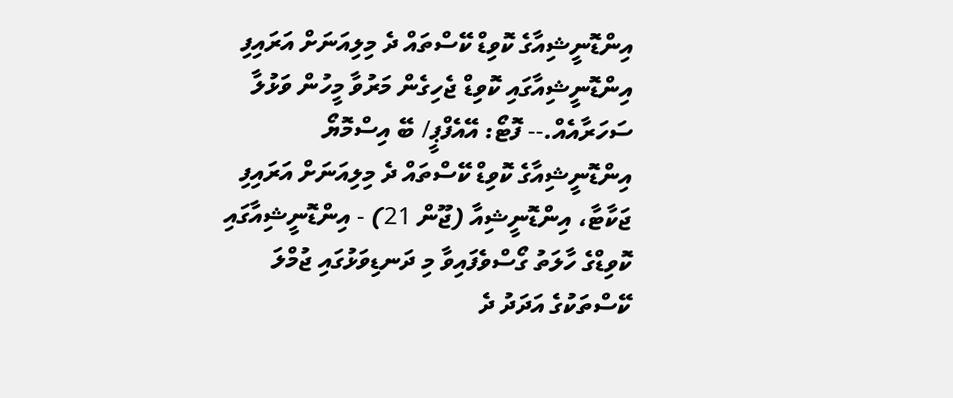އިންޑޮނީޝިއާގެ ކޮވިޑް ކޭސްތައް ދެ މިލިއަނަށް އަރައިފި
އިންޑޮނީޝިއާގައި ކޮވިޑް ޖެހިގެން މަރުވާ މީހުން ވަޅުލާ ސަހަރާއެއް.-- ފޮޓޯ: އޭއެފްޕީ/ ބޭ އިސްމޮޔޯ
އިންޑޮނީޝިއާގެ ކޮވިޑް ކޭސްތައް ދެ މިލިއަނަށް އަރައިފި
ޖަކާޓާ، އިންޑޮނީޝިއާ (ޖޫން 21) - އިންޑޮނީޝިއާގައި ކޮވިޑްގެ ހާލަތު ގޯސްވެފައިވާ މި ދަނޑިވަޅުގައި ޖުމްލަ ކޭސްތަކުގެ އަދަދު ދެ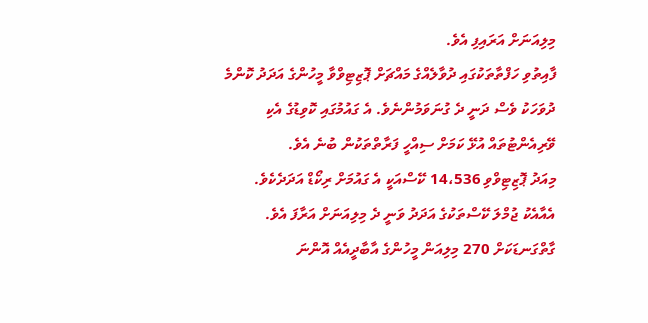މިލިއަނަށް އަރައިފި އެވެ.
ފާއިތުވި ހަފްތާތަކުގައި ދުވާލެއްގެ މައްޗަށް ޕޮޒިޓިވްވާ މީހުންގެ އަދަދު ކޮންމެ ދުވަހަކު ވެސް ދަނީ ދެ ގުނަވަމުންނެވެ. އެ ގައުމުގައި ކޮވިޑުގެ އެކި ވޭރިއެންޓުތައް އުޅޭ ކަމަށް ސިއްހީ ފަރާތްތަކުން ބުނެ އެވެ.
މިއަދު ޕޮޒިޓިވްވި 14،536 ކޭސްއަކީ އެ ގައުމަށް ރިކޯޑް އަދަދެކެވެ. އެއާއެކު ޖުމްލަ ކޭސްތަކުގެ އަދަދު ވަނީ ދެ މިލިއަނަށް އަރާފަ އެވެ. ގާތްގަނޑަކަށް 270 މިލިއަން މީހުންގެ އާބާދީއެއް އޮންނަ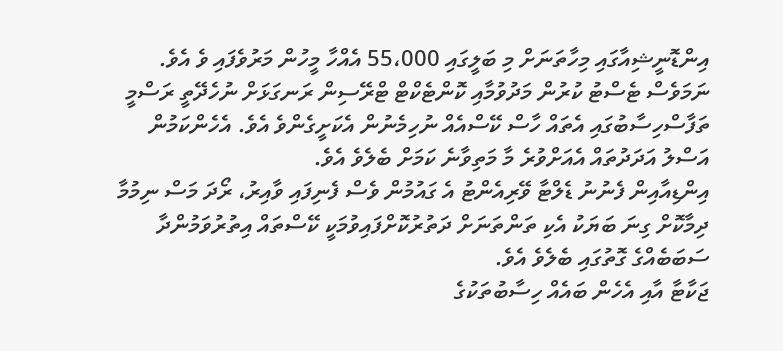އިންޑޮނީޝިއާގައި މިހާތަނަށް މި ބަލީގައި 55،000 އެއްހާ މީހުން މަރުވެފައި ވެ އެވެ.
ނަމަވެސް ޓެސްޓު ކުރުން މަދުވުމާއި ކޮންޓެކްޓް ޓްރޭސިން ރަނގަޅަށް ނުހެދޭތީ ރަސްމީ ތަފާސްހިސާބުގައި އެތައް ހާސް ކޭސްއެއް ނުހިމެނުން އެކަށީގެންވެ އެވެ. އެހެންކަމުން އަސްލު އަދަދުތައް އެއަށްވުރެ މާ މަތިވާނެ ކަމަށް ބެލެވެ އެވެ.
އިންޑިއާއިން ފެނުނު ޑެލްޓާ ވޭރިއެންޓު އެ ގައުމުން ވެސް ފެނިފައި ވާއިރު، ރޯދަ މަސް ނިމުމާ ދިމާކޮށް ގިނަ ބަޔަކު އެކި ތަންތަނަށް ދަތުރުކޮށްފައިވުމަކީ ކޭސްތައް އިތުރުވަމުންދާ ސަބަބެއްގެ ގޮތުގައި ބެލެވެ އެވެ.
ޖަކާޓާ އާއި އެހެން ބައެއް ހިސާބުތަކުގެ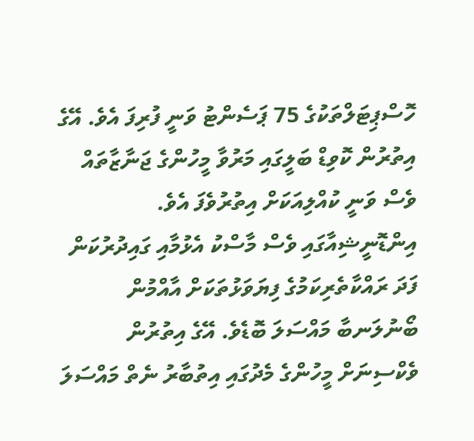ހޮސްޕިޓަލްތަކުގެ 75 ޕަސެންޓު ވަނީ ފުރިފަ އެވެ. އޭގެ އިތުރުން ކޮވިޑް ބަލީގައި މަރުވާ މީހުންގެ ޖަނާޒާތައް ވެސް ވަނީ ކުއްލިއަކަށް އިތުރުވެފަ އެވެ.
އިންޑޮނީޝިއާގައި ވެސް މާސްކު އެޅުމާއި ގައިދުރުކަން ފަދަ ރައްކާތެރިކަމުގެ ފިޔަވަޅުތަކަށް އާއްމުން ބޯނުލަނބާ މައްސަލަ ބޮޑެވެ. އޭގެ އިތުރުން ވެކްސިނަށް މީހުންގެ މެދުގައި އިތުބާރު ނެތް މައްސަލަ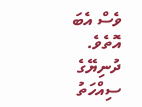ވެސް އެބަ އޮތެވެ.
ދުނިޔޭގެ ސިއްހަތު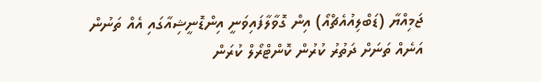ޖަމިއްޔާ (ޑަބްލިއުއެޗްއޯ) އިން ގޮވާލާފައިވަނީ އިންޑޮނީޝިއާގައި އެއް ތަނުން އަނެއް ތަނަށް ދަތުރު ކުރުން ކޮންޓްރޯލް ކުރަން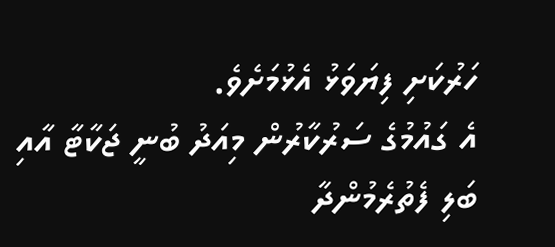ހަރުކަށި ފިޔަވަޅު އެޅުމަށެވެ.
އެ ގައުމުގެ ސަރުކާރުން މިއަދު ބުނީ ޖަކާޓާ އާއި ބަލި ފެތުރެމުންދާ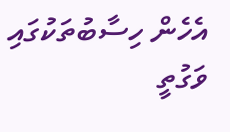އެހެން ހިސާބުތަކުގައި ވަގުތީ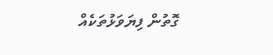ގޮތުން ފިޔަވަޅުތަކެއް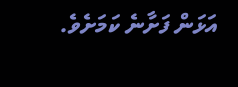އަޅަން ފަށާނެ ކަމަށެވެ.